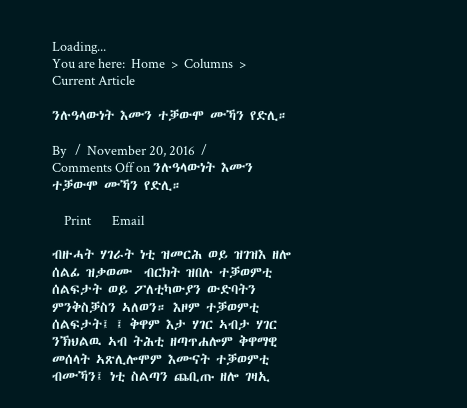Loading...
You are here:  Home  >  Columns  >  Current Article

ንሉዓላውነት እሙን ተቓውሞ ሙኻን የድሊ።

By   /  November 20, 2016  /  Comments Off on ንሉዓላውነት እሙን ተቓውሞ ሙኻን የድሊ።

    Print       Email

ብዙሓት ሃገራት ነቲ ዝመርሕ ወይ ዝገዝእ ዘሎ ሰልፊ ዝቃወሙ  ብርክት ዝበሉ ተቓወምቲ ሰልፍታት ወይ ፖለቲካውያን ውድባትን ምንቅስቓስን ኣለወን። እዞም ተቓወምቲ ሰልፍታት፤ ፤ ቅዋም እታ ሃገር ኣብታ ሃገር ንኽህልዉ ኣብ ትሕቲ ዘጣጥሐሎም ቅዋማዊ መሰላት ኣጽሊሎሞም እሙናት ተቓወምቲ ብሙኻን፤ ነቲ ስልጣን ጨቢጡ ዘሎ ገዛኢ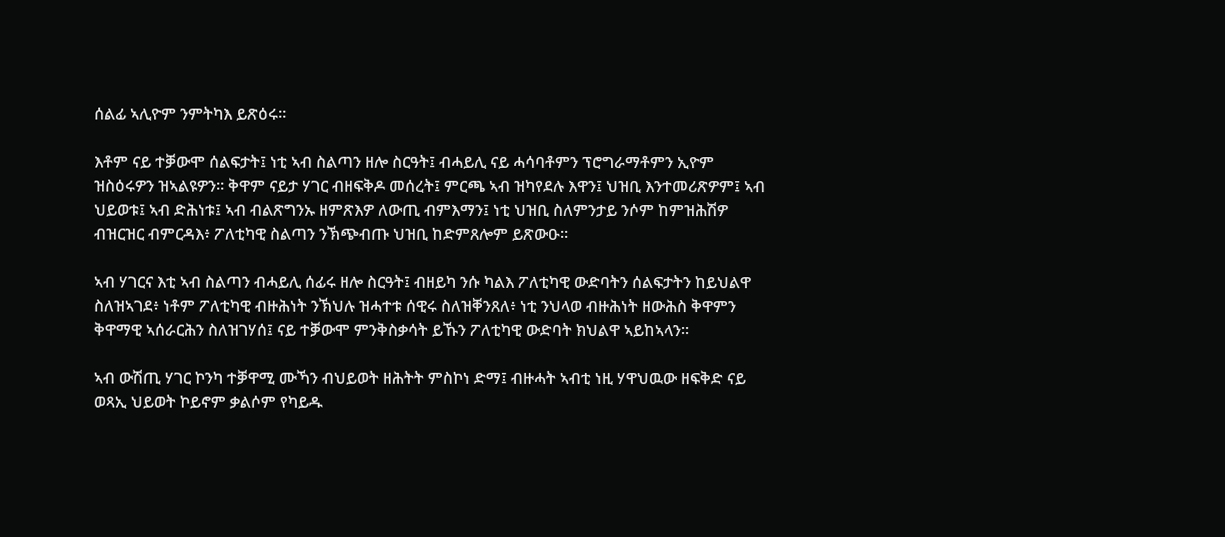ሰልፊ ኣሊዮም ንምትካእ ይጽዕሩ።

እቶም ናይ ተቓውሞ ሰልፍታት፤ ነቲ ኣብ ስልጣን ዘሎ ስርዓት፤ ብሓይሊ ናይ ሓሳባቶምን ፕሮግራማቶምን ኢዮም ዝስዕሩዎን ዝኣልዩዎን። ቅዋም ናይታ ሃገር ብዘፍቅዶ መሰረት፤ ምርጫ ኣብ ዝካየደሉ እዋን፤ ህዝቢ እንተመሪጽዎም፤ ኣብ ህይወቱ፤ ኣብ ድሕነቱ፤ ኣብ ብልጽግንኡ ዘምጽእዎ ለውጢ ብምእማን፤ ነቲ ህዝቢ ስለምንታይ ንሶም ከምዝሕሽዎ ብዝርዝር ብምርዳእ፥ ፖለቲካዊ ስልጣን ንኽጭብጡ ህዝቢ ከድምጸሎም ይጽውዑ።

ኣብ ሃገርና እቲ ኣብ ስልጣን ብሓይሊ ሰፊሩ ዘሎ ስርዓት፤ ብዘይካ ንሱ ካልእ ፖለቲካዊ ውድባትን ሰልፍታትን ከይህልዋ ስለዝኣገደ፥ ነቶም ፖለቲካዊ ብዙሕነት ንኽህሉ ዝሓተቱ ሰዊሩ ስለዝቐንጸለ፥ ነቲ ንህላወ ብዙሕነት ዘውሕስ ቅዋምን ቅዋማዊ ኣሰራርሕን ስለዝገሃሰ፤ ናይ ተቓውሞ ምንቅስቃሳት ይኹን ፖለቲካዊ ውድባት ክህልዋ ኣይከኣላን።

ኣብ ውሽጢ ሃገር ኮንካ ተቓዋሚ ሙኻን ብህይወት ዘሕትት ምስኮነ ድማ፤ ብዙሓት ኣብቲ ነዚ ሃዋህዉው ዘፍቅድ ናይ ወጻኢ ህይወት ኮይኖም ቃልሶም የካይዱ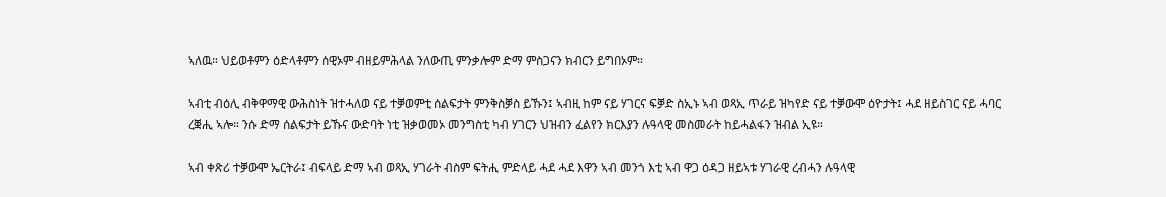ኣለዉ። ህይወቶምን ዕድላቶምን ሰዊኦም ብዘይምሕላል ንለውጢ ምንቃሎም ድማ ምስጋናን ክብርን ይግበኦም።

ኣብቲ ብዕሊ ብቅዋማዊ ውሕስነት ዝተሓለወ ናይ ተቓወምቲ ሰልፍታት ምንቅስቓስ ይኹን፤ ኣብዚ ከም ናይ ሃገርና ፍቓድ ስኢኑ ኣብ ወጻኢ ጥራይ ዝካየድ ናይ ተቓውሞ ዕዮታት፤ ሓደ ዘይስገር ናይ ሓባር ረቛሒ ኣሎ። ንሱ ድማ ሰልፍታት ይኹና ውድባት ነቲ ዝቃወመኦ መንግስቲ ካብ ሃገርን ህዝብን ፈልየን ክርእያን ሉዓላዊ መስመራት ከይሓልፋን ዝብል ኢዩ።

ኣብ ቀጽሪ ተቓውሞ ኤርትራ፤ ብፍላይ ድማ ኣብ ወጻኢ ሃገራት ብስም ፍትሒ ምድላይ ሓደ ሓደ እዋን ኣብ መንጎ እቲ ኣብ ዋጋ ዕዳጋ ዘይኣቱ ሃገራዊ ረብሓን ሉዓላዊ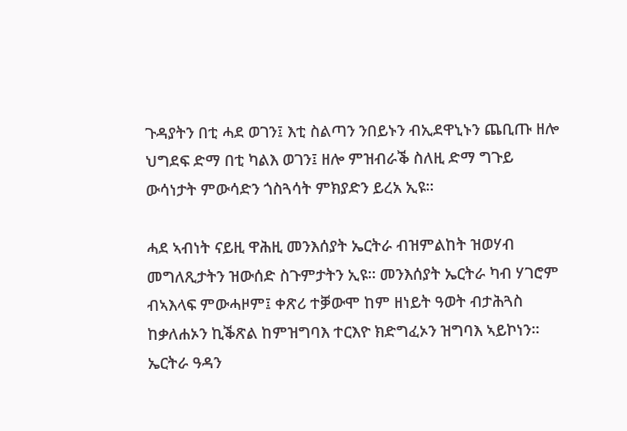ጉዳያትን በቲ ሓደ ወገን፤ እቲ ስልጣን ንበይኑን ብኢደዋኒኑን ጨቢጡ ዘሎ ህግደፍ ድማ በቲ ካልእ ወገን፤ ዘሎ ምዝብራቕ ስለዚ ድማ ግጉይ ውሳነታት ምውሳድን ጎስጓሳት ምክያድን ይረአ ኢዩ።

ሓደ ኣብነት ናይዚ ዋሕዚ መንእሰያት ኤርትራ ብዝምልከት ዝወሃብ መግለጺታትን ዝውሰድ ስጉምታትን ኢዩ። መንእሰያት ኤርትራ ካብ ሃገሮም ብኣእላፍ ምውሓዞም፤ ቀጽሪ ተቓውሞ ከም ዘነይት ዓወት ብታሕጓስ ከቃለሐኦን ኪቕጽል ከምዝግባእ ተርእዮ ክድግፈኦን ዝግባእ ኣይኮነን። ኤርትራ ዓዳን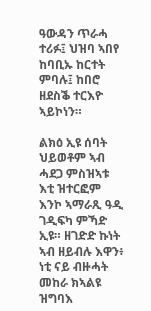ዓውዳን ጥራሓ ተሪፉ፤ ህዝባ ኣበየ ከባቢኡ ከርተት ምባሉ፤ ከበሮ ዘደስቕ ተርእዮ ኣይኮነን።

ልክዕ ኢዩ ሰባት ህይወቶም ኣብ ሓደጋ ምስዝኣቱ እቲ ዝተርፎም እንኮ ኣማራጺ ዓዲ ገዲፍካ ምኻድ ኢዩ። ዘገድድ ኩነት ኣብ ዘይብሉ እዋን፥ ነቲ ናይ ብዙሓት መከራ ክኣልዩ ዝግባእ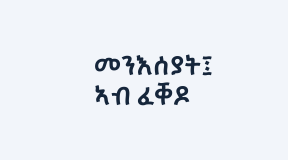መንእሰያት፤ ኣብ ፈቐዶ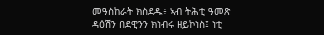መዓስከራት ክስደዱ፥ ኣብ ትሕቲ ዓመጽ ዳዕሽን በደዊንን ክነብሩ ዘይኮነስ፤ ነቲ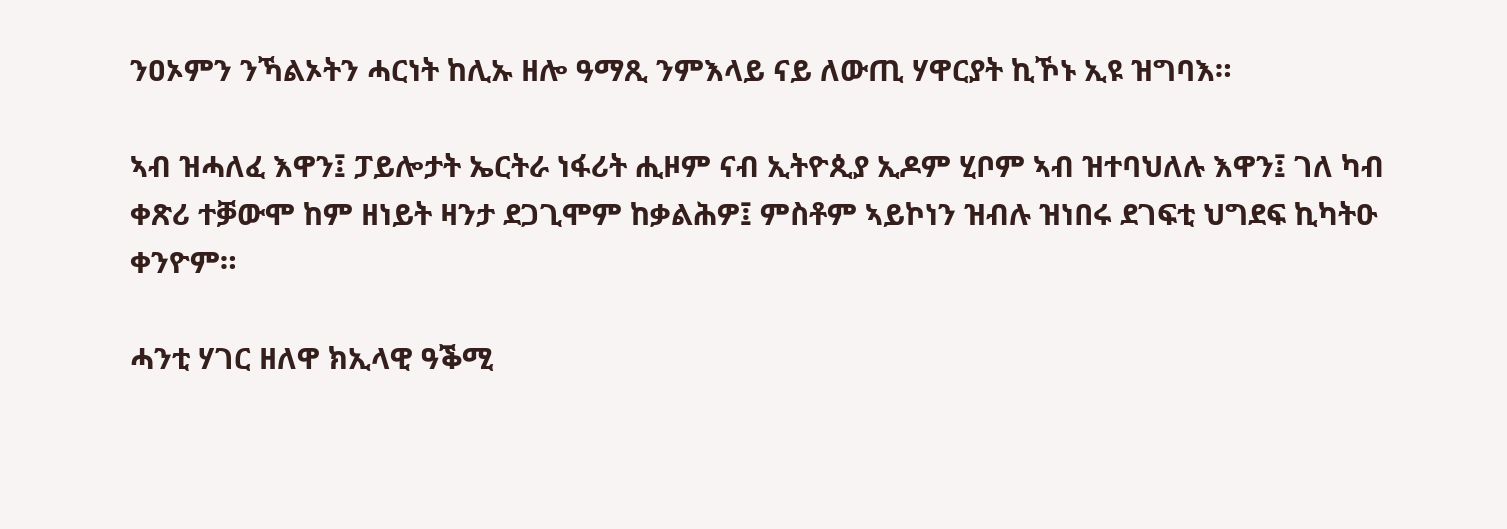ንዐኦምን ንኻልኦትን ሓርነት ከሊኡ ዘሎ ዓማጺ ንምእላይ ናይ ለውጢ ሃዋርያት ኪኾኑ ኢዩ ዝግባእ።

ኣብ ዝሓለፈ እዋን፤ ፓይሎታት ኤርትራ ነፋሪት ሒዞም ናብ ኢትዮጲያ ኢዶም ሂቦም ኣብ ዝተባህለሉ እዋን፤ ገለ ካብ ቀጽሪ ተቓውሞ ከም ዘነይት ዛንታ ደጋጊሞም ከቃልሕዎ፤ ምስቶም ኣይኮነን ዝብሉ ዝነበሩ ደገፍቲ ህግደፍ ኪካትዑ ቀንዮም።

ሓንቲ ሃገር ዘለዋ ክኢላዊ ዓቕሚ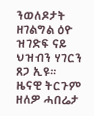ንወለዶታት ዘገልግል ዕዮ ዝገድፍ ናይ ህዝብን ሃገርን ጸጋ ኢዩ። ዜናዊ ትርጉም ዘለዎ ሓበሬታ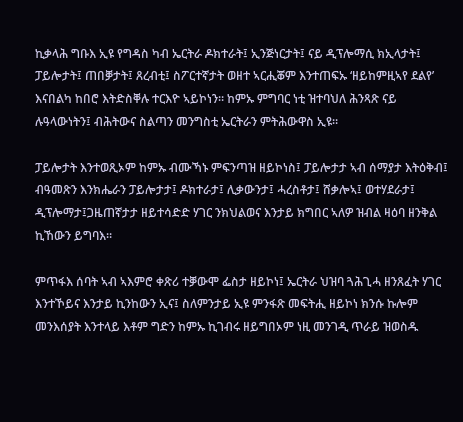ኪቃላሕ ግቡእ ኢዩ የግዳስ ካብ ኤርትራ ዶክተራት፤ ኢንጅነርታት፤ ናይ ዲፕሎማሲ ክኢላታት፤ ፓይሎታት፤ ጠበቓታት፤ ጸረብቲ፤ ስፖርተኛታት ወዘተ ኣርሒቖም እንተጠፍኡ ‘ዘይከምዚኣየ ደልየ’ እናበልካ ከበሮ እትድስቐሉ ተርእዮ ኣይኮነን። ከምኡ ምግባር ነቲ ዝተባህለ ሕንጻጽ ናይ ሉዓላውነትን፤ ብሕትውና ስልጣን መንግስቲ ኤርትራን ምትሕውዋስ ኢዩ።

ፓይሎታት እንተወጺኦም ከምኡ ብሙኻኑ ምፍንጣዝ ዘይኮነስ፤ ፓይሎታታ ኣብ ሰማያታ እትዕቅብ፤ ብዓመጽን እንክሔራን ፓይሎታታ፤ ዶክተራታ፤ ሊቃውንታ፤ ሓረስቶታ፤ ሸቃሎኣ፤ ወተሃደራታ፤ ዲፕሎማታ፤ጋዜጠኛታታ ዘይተሳድድ ሃገር ንክህልወና እንታይ ክግበር ኣለዎ ዝብል ዛዕባ ዘንቅል ኪኸውን ይግባእ።

ምጥፋእ ሰባት ኣብ ኣእምሮ ቀጽሪ ተቓውሞ ፌስታ ዘይኮነ፤ ኤርትራ ህዝባ ጓሕጊሓ ዘንጸፈት ሃገር እንተኾይና እንታይ ኪንከውን ኢና፤ ስለምንታይ ኢዩ ምንፋጽ መፍትሒ ዘይኮነ ክንሱ ኩሎም መንእሰያት እንተላይ እቶም ግድን ከምኡ ኪገብሩ ዘይግበኦም ነዚ መንገዲ ጥራይ ዝወስዱ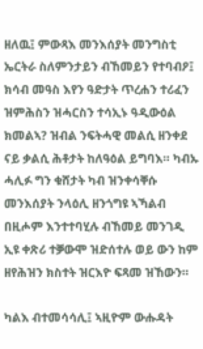ዘለዉ፤ ምውጻእ መንእሰያት መንግስቲ ኤርትራ ስለምንታይን ብኸመይን የተባብዖ፤ ክሳብ መዓስ እየን ዓድታት ጥረሐን ተሪፈን ዝምሕስን ዝሓርስን ተሳኢኑ ዓዲውዕል ክመልኣ? ዝብል ንፍትሓዊ መልሲ ዘንቀደ ናይ ቃልሲ ሕቶታት ከለዓዕል ይግባእ። ካብኡ ሓሊፉ ግን ቁሸታት ካብ ዝንቀሳቐሱ መንእሰያት ንላዕሊ ዘንጎግዩ ኣኻልብ በዚሖም እንተተባሂሉ ብኸመይ መንገዲ ኢዩ ቀጽሪ ተቓውሞ ዝድሰተሉ ወይ ውን ከም ዘየሕዝን ክስተት ዝርእዮ ፍጻመ ዝኸውን።

ካልእ ብተመሳሳሊ፤ ኣዚዮም ውሑዳት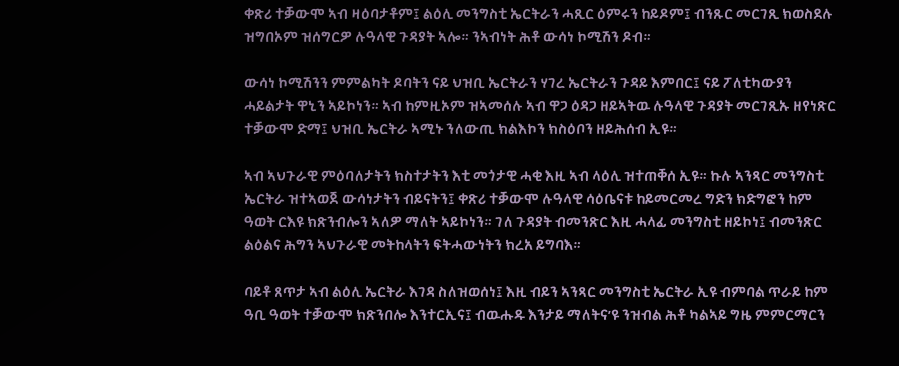ቀጽሪ ተቓውሞ ኣብ ዛዕባታቶም፤ ልዕሊ መንግስቲ ኤርትራን ሓጺር ዕምሩን ከይዶም፤ ብንጹር መርገጺ ክወስደሉ ዝግበኦም ዝሰግርዎ ሉዓላዊ ጉዳያት ኣሎ። ንኣብነት ሕቶ ውሳነ ኮሚሽን ዶብ።

ውሳነ ኮሚሽንን ምምልካት ዶባትን ናይ ህዝቢ ኤርትራን ሃገረ ኤርትራን ጉዳይ እምበር፤ ናይ ፖለቲካውያን ሓይልታት ዋኒን ኣይኮነን። ኣብ ከምዚኦም ዝኣመሰሉ ኣብ ዋጋ ዕዳጋ ዘይኣትዉ ሉዓላዊ ጉዳያት መርገጺኡ ዘየነጽር ተቓውሞ ድማ፤ ህዝቢ ኤርትራ ኣሚኑ ንለውጢ ክልእኮን ክስዕቦን ዘይሕሰብ ኢዩ።

ኣብ ኣህጉራዊ ምዕባለታትን ክስተታትን እቲ መጎታዊ ሓቂ እዚ ኣብ ላዕሊ ዝተጠቐሰ ኢዩ። ኩሉ ኣንጻር መንግስቲ ኤርትራ ዝተኣወጀ ውሳነታትን ብይናትን፤ ቀጽሪ ተቓውሞ ሉዓላዊ ሳዕቤናቱ ከይመርመረ ግድን ክድግፎን ከም ዓወት ርእዩ ክጽንብሎን ኣለዎ ማለት ኣይኮነን። ገለ ጉዳያት ብመንጽር እዚ ሓላፊ መንግስቲ ዘይኮነ፤ ብመንጽር ልዕልና ሕግን ኣህጉራዊ መትከላትን ፍትሓውነትን ክረአ ይግባእ።

ባይቶ ጸጥታ ኣብ ልዕሊ ኤርትራ እገዳ ስለዝወሰነ፤ እዚ ብይን ኣንጻር መንግስቲ ኤርትራ ኢዩ ብምባል ጥራይ ከም ዓቢ ዓወት ተቓውሞ ክጽንበሎ እንተርኢና፤ ብዉሑዱ እንታይ ማለትና’ዩ ንዝብል ሕቶ ካልኣይ ግዜ ምምርማርን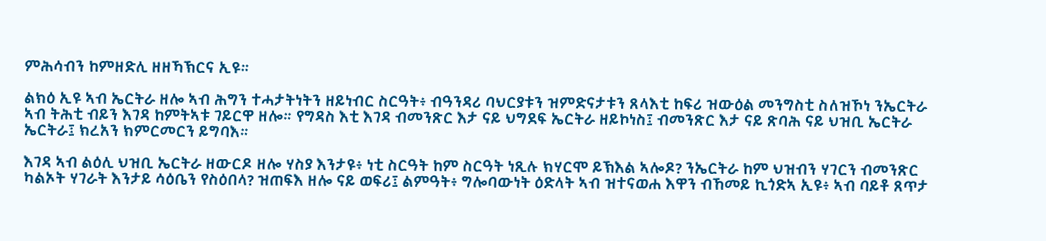ምሕሳብን ከምዘድሊ ዘዘኻኽርና ኢዩ።

ልክዕ ኢዩ ኣብ ኤርትራ ዘሎ ኣብ ሕግን ተሓታትነትን ዘይነብር ስርዓት፥ ብዓንዳሪ ባህርያቱን ዝምድናታቱን ጸላእቲ ከፍሪ ዝውዕል መንግስቲ ስለዝኾነ ንኤርትራ ኣብ ትሕቲ ብይን እገዳ ከምትኣቱ ገይርዋ ዘሎ። የግዳስ እቲ እገዳ ብመንጽር እታ ናይ ህግደፍ ኤርትራ ዘይኮነስ፤ ብመንጽር እታ ናይ ጽባሕ ናይ ህዝቢ ኤርትራ ኤርትራ፤ ክረአን ክምርመርን ይግባእ።

እገዳ ኣብ ልዕሊ ህዝቢ ኤርትራ ዘውርዶ ዘሎ ሃስያ እንታዩ፥ ነቲ ስርዓት ከም ስርዓት ነጺሉ ክሃርሞ ይኽእል ኣሎዶ? ንኤርትራ ከም ህዝብን ሃገርን ብመንጽር ካልኦት ሃገራት እንታይ ሳዕቤን የስዕበላ? ዝጠፍእ ዘሎ ናይ ወፍሪ፤ ልምዓት፥ ግሎባውነት ዕድላት ኣብ ዝተናወሐ እዋን ብኸመይ ኪጎድኣ ኢዩ፥ ኣብ ባይቶ ጸጥታ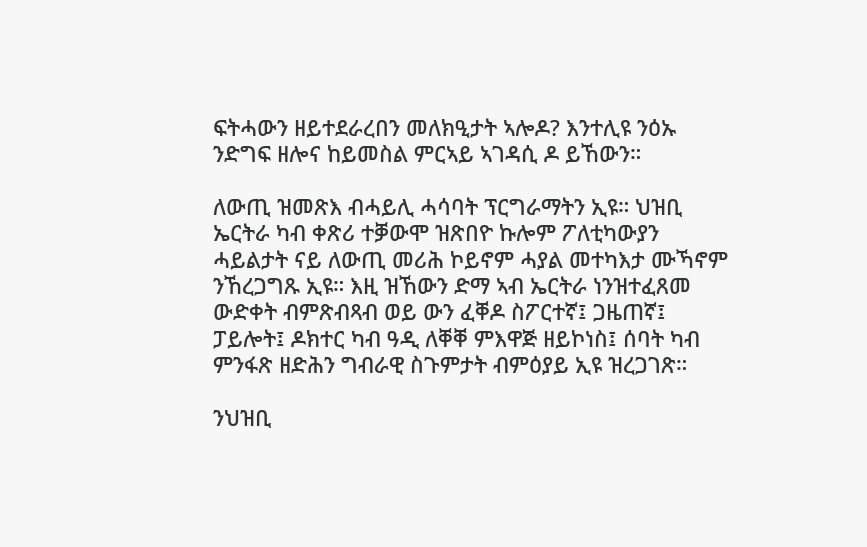ፍትሓውን ዘይተደራረበን መለክዒታት ኣሎዶ? እንተሊዩ ንዕኡ ንድግፍ ዘሎና ከይመስል ምርኣይ ኣገዳሲ ዶ ይኸውን።

ለውጢ ዝመጽእ ብሓይሊ ሓሳባት ፕርግራማትን ኢዩ። ህዝቢ ኤርትራ ካብ ቀጽሪ ተቓውሞ ዝጽበዮ ኩሎም ፖለቲካውያን ሓይልታት ናይ ለውጢ መሪሕ ኮይኖም ሓያል መተካእታ ሙኻኖም ንኸረጋግጹ ኢዩ። እዚ ዝኸውን ድማ ኣብ ኤርትራ ነንዝተፈጸመ ውድቀት ብምጽብጻብ ወይ ውን ፈቐዶ ስፖርተኛ፤ ጋዜጠኛ፤ ፓይሎት፤ ዶክተር ካብ ዓዲ ለቐቐ ምእዋጅ ዘይኮነስ፤ ሰባት ካብ ምንፋጽ ዘድሕን ግብራዊ ስጉምታት ብምዕያይ ኢዩ ዝረጋገጽ።

ንህዝቢ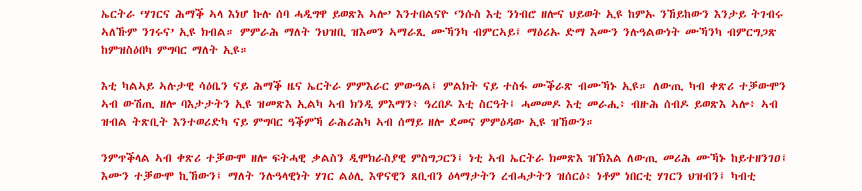ኤርትራ ‘ሃገርና ሕማቕ ኣላ እነሆ ኩሉ ሰባ ሓዲግዋ ይወጽእ ኣሎ’ እንተበልናዮ ‘ንሱስ እቲ ንነብሮ ዘሎና ህይወት ኢዩ ከምኡ ንኸይከውን እንታይ ትገብሩ ኣለኹም ንገሩና’ ኢዩ ክብል። ምምራሕ ማለት ንህዝቢ ዝእመን ኣማራጺ ሙኻንካ ብምርኣይ፤ ማዕሪኡ ድማ እሙን ንሉዓልውነት ሙኻንካ ብምርግጋጽ ከምዝስዕበካ ምግባር ማለት ኢዩ።

እቲ ካልኣይ ኣሉታዊ ሳዕቤን ናይ ሕማቕ ዜና ኤርትራ ምምእራር ምውዓል፤ ምልክት ናይ ተስፋ ሙቕራጽ ብሙኻኑ ኢዩ። ለውጢ ካብ ቀጽሪ ተቓውሞን ኣብ ውሽጢ ዘሎ ባእታታትን ኢዩ ዝመጽእ ኢልካ ኣብ ክንዲ ምእማን፥ ዓረበዶ እቲ ስርዓት፤ ሓመመዶ እቲ መራሒ፥ ብዙሕ ሰብዶ ይወጽእ ኣሎ፥ ኣብ ዝብል ትጽቢት እንተወሪድካ ናይ ምግባር ዓቕምኻ ራሕሪሕካ ኣብ ሰማይ ዘሎ ደመና ምምዕዳው ኢዩ ዝኸውን።

ንምጥቕላል ኣብ ቀጽሪ ተቓውሞ ዘሎ ፍትሓዊ ቃልስን ዲሞክራስያዊ ምስግጋርን፤ ነቲ ኣብ ኤርትራ ክመጽእ ዝኽእል ለውጢ መሪሕ ሙኻኑ ከይተዘንገዐ፤ እሙን ተቓውሞ ኪኸውን፤ ማለት ንሉዓላዊነት ሃገር ልዕሊ እዋናዊን ጸቢብን ዕላማታትን ረብሓታትን ዝሰርዕ፥ ነቶም ነበርቲ ሃገርን ህዝብን፤ ካብቲ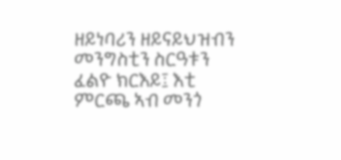ዘይነባሪን ዘይናይህዝብን መንግስቲን ስርዓቱን ፈልዮ ክርእይ፤ እቲ ምርጫ ኣብ መንጎ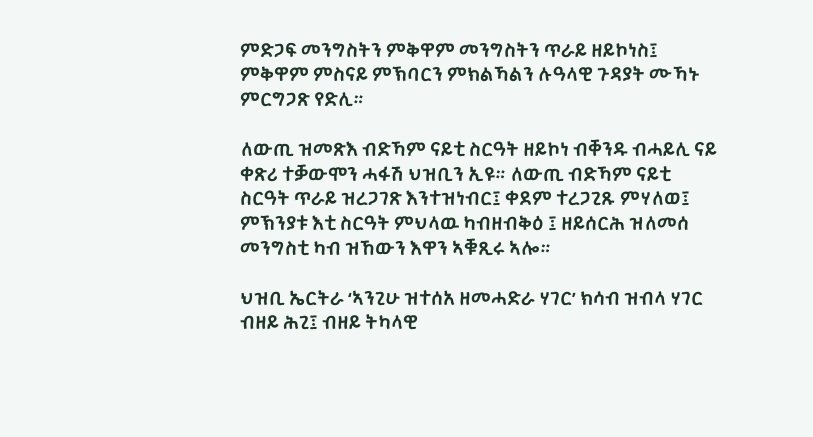ምድጋፍ መንግስትን ምቅዋም መንግስትን ጥራይ ዘይኮነስ፤ ምቅዋም ምስናይ ምኽባርን ምክልኻልን ሉዓላዊ ጉዳያት ሙኻኑ ምርግጋጽ የድሊ።

ለውጢ ዝመጽእ ብድኻም ናይቲ ስርዓት ዘይኮነ ብቐንዱ ብሓይሊ ናይ ቀጽሪ ተቓውሞን ሓፋሽ ህዝቢን ኢዩ። ለውጢ ብድኻም ናይቲ ስርዓት ጥራይ ዝረጋገጽ እንተዝነብር፤ ቀደም ተረጋጊጹ ምሃለወ፤ ምኽንያቱ እቲ ስርዓት ምህላዉ ካብዘብቅዕ ፤ ዘይሰርሕ ዝለመሰ መንግስቲ ካብ ዝኸውን እዋን ኣቑጺሩ ኣሎ።

ህዝቢ ኤርትራ ‘ኣንጊሁ ዝተሰአ ዘመሓድራ ሃገር’ ክሳብ ዝብላ ሃገር ብዘይ ሕጊ፤ ብዘይ ትካላዊ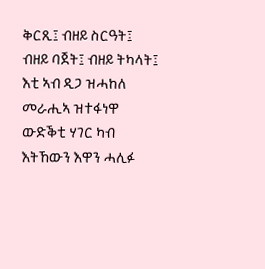ቅርጺ፤ ብዘይ ስርዓት፤ ብዘይ ባጀት፤ ብዘይ ትካላት፤ እቲ ኣብ ዲጋ ዝሓከለ መራሒኣ ዝተፋነዋ ውድቕቲ ሃገር ካብ እትኸውን እዋን ሓሊፉ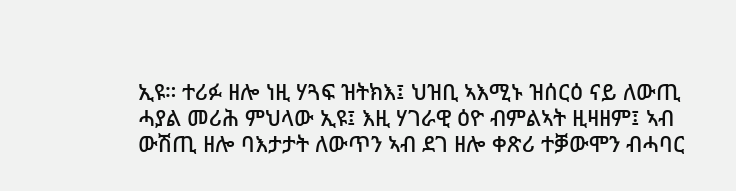ኢዩ። ተሪፉ ዘሎ ነዚ ሃጓፍ ዝትክእ፤ ህዝቢ ኣእሚኑ ዝሰርዕ ናይ ለውጢ ሓያል መሪሕ ምህላው ኢዩ፤ እዚ ሃገራዊ ዕዮ ብምልኣት ዚዛዘም፤ ኣብ ውሽጢ ዘሎ ባእታታት ለውጥን ኣብ ደገ ዘሎ ቀጽሪ ተቓውሞን ብሓባር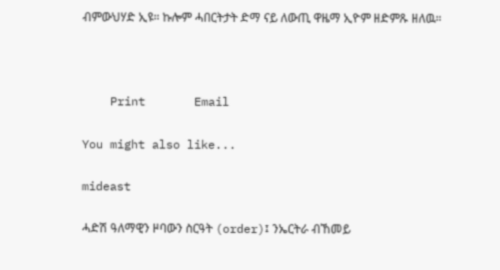ብምውህሃድ ኢዩ። ኩሎም ሓበርትታት ድማ ናይ ለውጢ ዋዜማ ኢዮም ዘድምጹ ዘለዉ።



    Print       Email

You might also like...

mideast

ሓድሽ ዓለማዊን ዞባውን ስርዓት (order)፤ ንኤርትራ ብኸመይ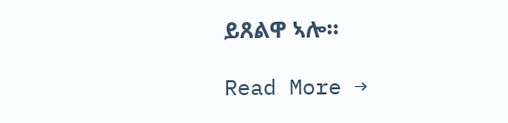ይጸልዋ ኣሎ።

Read More →